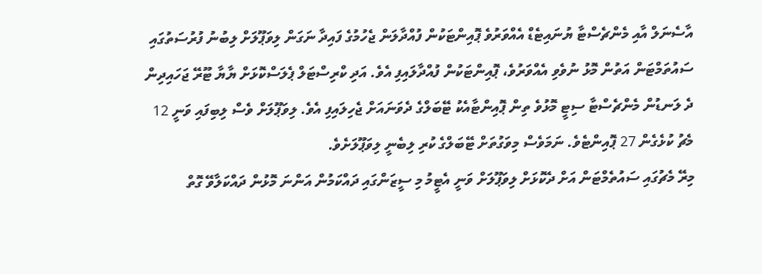އާސެނަލް އާއި މެންޗެސްޓާ ޔުނައިޓެޑް އެއްވަރުވެ ޕޮއިންޓަކުން ފުއްދާލަން ޖެހުމުގެ ފައިދާ ނަގަން ލިވަޕޫލަށް ލިބުނު ފުރުސަތުގައި ސައުތަމްޓަން އަތުން މޮޅު ނުވެވި އެއްވަރުވެ، ޕޮއިންޓަކުން ފުއްދާލައިފި އެވެ. އަދި ކްރިސްޓަލް ޕެލަސްކޮޅަށް ޔާޔާ ޓޫރޭ ޖަހައިދިން ދެ ލަނޑުން މެންޗެސްޓާ ސިޓީ މޮޅުވެ ތިން ޕޮއިންޓާއެކު ޓޭބަލްގެ ދެވަނައަށް ޖެހިލައިފި އެވެ. ލިވަޕޫލަށް ވެސް ލިބިފައި ވަނީ 12 މެޗު ކުޅެގެން 27 ޕޮއިންޓެވެ. ނަމަވެސް މިވަގުތަށް ޓޭބަލްގެ ކުރި ލިބެނީ ލިވަޕޫލަށެވެ.
މިރޭ މެޗުގައި ސައުތެމްޓަން އަށް ދެކޮޅަށް ލިވަޕޫލަށް ވަނީ އެޓީމު މި ސީޒަންގައި ދައްކަމުން އަންނަ މޮޅުން ދައްކަލާވޭ ގޮތް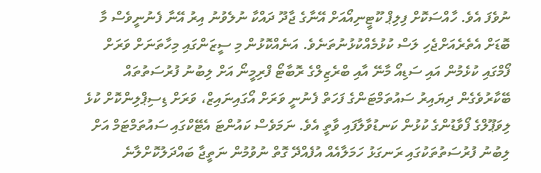ނުވެފަ އެވެ. ހާއްސަކޮށް ފިލިޕް ކޫޓީނިއޯއަށް އޭނާގެ ޖާދޫ ދައްކާ ނުލެވުނު އިރު އޭނާ ފެނުނީވެސް މާ ބޮޑަށް އެތެރެއަށްޖެހި ލަސް ކުޅުމެއްކުޅުނުތަނެވެ. އަނެއްކޮޅުން މި ސީޒަންގައި މިހާތަނަށް ވަރަށް ފޯމްގައި ކުޅެމުން އައި ސަޑިއޯ މާނޭ އާއި ބްރެޒިލްގެ ރޮބާޓޯ ފްރިމީނޯ އަށް ލިބުނު ފުރުސަތުތައް ބޭކާރުވެގެން ދިޔައިރު ސައުތަމްޓަންގެ ފަހަތް ފެނުނީ ވަރަށް އޯގައިނައިޒް، ވަރަށް ޑިސިޕްލިންކޮށް ކުޅެ ލިވަޕޫލްގެ ފޯވާޑުންގެ ކުޅުން ކަނޑުވާލާފައި ވާތީ އެވެ. ނަމަވެސް ކައުންޓަ އެޓޭކްގައި ސައުތަމްޓަމް އަށް ލިބުނު ފުރުސަތުތަކުގައި ރަނގަޅު ހަމަލާއެއް އުފެއްދޭ ގޮތް ނުވުމުން ނަތީޖާ ބައްދަލުކޮށްލާނެ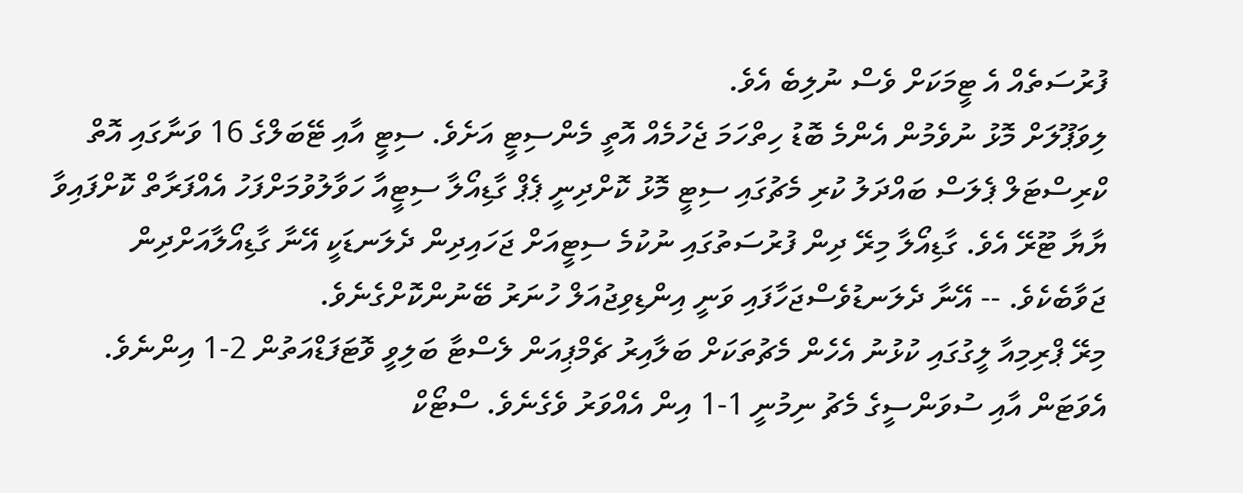ފުރުސަތެއް އެ ޓީމަކަށް ވެސް ނުލިބެ އެވެ.
ލިވަޕޫލަށް މޮޅު ނުވެމުން އެންމެ ބޮޑު ހިތްހަމަ ޖެހުމެއް އޮތީ މެންސިޓީ އަށެވެ. ސިޓީ އާއި ޓޭބަލްގެ 16 ވަނާގައި އޮތް ކްރިސްޓަލް ޕެލަސް ބައްދަލު ކުރި މެޗުގައި ސިޓީ މޮޅު ކޮށްދިނީ ޕެޕް ގާޑިއޯލާ ސިޓީއާ ހަވާލުވުމަށްފަހު އެއްފަރާތް ކޮށްފައިވާ ޔާޔާ ޓޫރޭ އެވެ. ގާޑިއޯލާ މިރޭ ދިން ފުރުސަތުގައި ނުކުމެ ސިޓީއަށް ޖަހައިދިން ދެލަނޑަކީ އޭނާ ގާޑިއޯލާއަށްދިން ޖަވާބެކެވެ. -- އޭނާ ދެލަނޑުވެސްޖަހާފައި ވަނީ އިންޑިވިޖުއަލް ހުނަރު ބޭނުންކޮށްގެނެވެ.
މިރޭ ޕްރިމިއާ ލީގުގައި ކުޅުނު އެހެން މެޗުތަކަށް ބަލާއިރު ޗެމްޕިއަން ލެސްޓާ ބަލިވީ ވޮޓަފަޑްއަތުން 2-1 އިންނެވެ. އެވަޓަން އާއި ސުވަންސީގެ މެޗު ނިމުނީ 1-1 އިން އެއްވަރު ވެގެނެވެ. ސްޓޯކް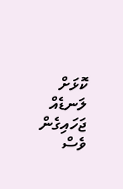ކޮޅަށް ލަނޑެއް ޖަހައިގެން ވެސް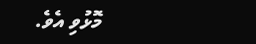މޮޅުވި އެވެ.